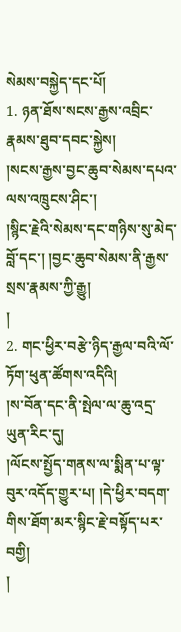སེམས་བསྐྱེད་དང་པོ།
1. ཉན་ཐོས་སངས་རྒྱས་འབྲིང་རྣམས་ཐུབ་དབང་སྐྱེས།
།སངས་རྒྱས་བྱང་ཆུབ་སེམས་དཔའ་ལས་འཁྲུངས་ཤིང་།
།སྙིང་རྗེའི་སེམས་དང་གཉིས་སུ་མེད་བློ་དང་། །བྱང་ཆུབ་སེམས་ནི་རྒྱས་སྲས་རྣམས་ཀྱི་རྒྱུ།
།
2. གང་ཕྱིར་བརྩེ་ཉིད་རྒྱལ་བའི་ལོ་ཏོག་ཕུན་ཚོགས་འདིའི།
།ས་བོན་དང་ནི་སྤེལ་ལ་ཆུ་འདྲ་ཡུན་རིང་དུ།
།ལོངས་སྤྱོད་གནས་ལ་སྨིན་པ་ལྟ་བུར་འདོད་གྱུར་པ། །དེ་ཕྱིར་བདག་གིས་ཐོག་མར་སྙིང་རྗེ་བསྟོད་པར་བགྱི།
།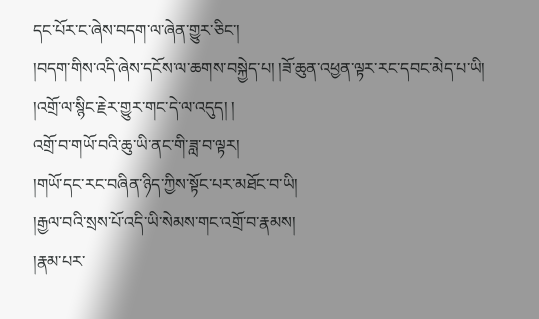དང་པོར་ང་ཞེས་བདག་ལ་ཞེན་གྱུར་ཅིང་།
།བདག་གིས་འདི་ཞེས་དངོས་ལ་ཆགས་བསྐྱེད་པ། །ཟོ་ཆུན་འཕྱན་ལྟར་རང་དབང་མེད་པ་ཡི།
།འགྲོ་ལ་སྙིང་རྗེར་གྱུར་གང་དེ་ལ་འདུད། །
འགྲོ་བ་གཡོ་བའི་ཆུ་ཡི་ནང་གི་ཟླ་བ་ལྟར།
།གཡོ་དང་རང་བཞིན་ཉིད་ཀྱིས་སྟོང་པར་མཐོང་བ་ཡི།
།རྒྱལ་བའི་སྲས་པོ་འདི་ཡི་སེམས་གང་འགྲོ་བ་རྣམས།
།རྣམ་པར་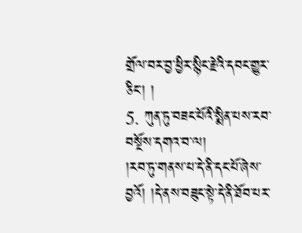གྲོལ་བར་བྱ་ཕྱིར་སྙིང་རྗེའི་དབང་གྱུར་ཅིང་། །
5. ཀུན་ཏུ་བཟང་པོའི་སྨིན་པས་རབ་བསྔོས་དགའ་བ་ལ།
།རབ་ཏུ་གནས་པ་དེ་ནི་དང་པོ་ཞེས་བྱའོ། །དེ་ནས་བཟུང་སྟེ་དེ་ནི་ཐོབ་པར་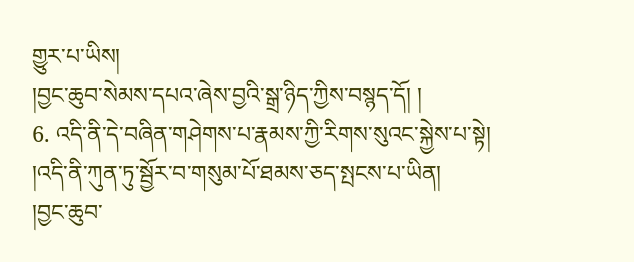གྱུར་པ་ཡིས།
།བྱང་ཆུབ་སེམས་དཔའ་ཞེས་བྱའི་སྒྲ་ཉིད་ཀྱིས་བསྙད་དོ། །
6. འདི་ནི་དེ་བཞིན་གཤེགས་པ་རྣམས་ཀྱི་རིགས་སུའང་སྐྱེས་པ་སྟེ།
།འདི་ནི་ཀུན་ཏུ་སྦྱོར་བ་གསུམ་པོ་ཐམས་ཅད་སྤངས་པ་ཡིན།
།བྱང་ཆུབ་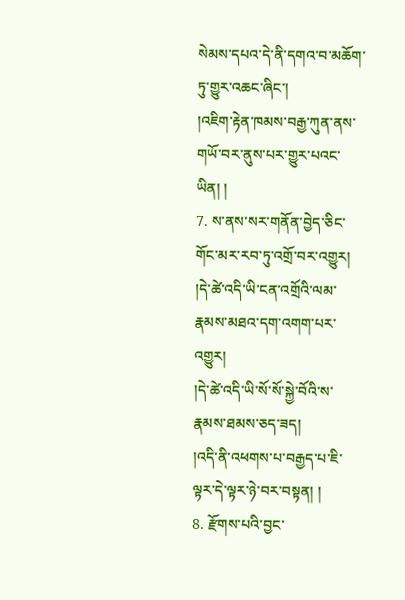སེམས་དཔའ་དེ་ནི་དགའ་བ་མཆོག་ཏུ་གྱུར་འཆང་ཞིང་།
།འཇིག་རྟེན་ཁམས་བརྒྱ་ཀུན་ནས་གཡོ་བར་ནུས་པར་གྱུར་པའང་ཡིན། །
7. ས་ནས་སར་གནོན་བྱེད་ཅིང་གོང་མར་རབ་ཏུ་འགྲོ་བར་འགྱུར།
།དེ་ཚེ་འདི་ཡི་ངན་འགྲོའི་ལམ་རྣམས་མཐའ་དག་འགག་པར་འགྱུར།
།དེ་ཚེ་འདི་ཡི་སོ་སོ་སྐྱེ་བོའི་ས་རྣམས་ཐམས་ཅད་ཟད།
།འདི་ནི་འཕགས་པ་བརྒྱད་པ་ཇི་ལྟར་དེ་ལྟར་ཉེ་བར་བསྟན། །
8. རྫོགས་པའི་བྱང་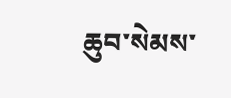ཆུབ་སེམས་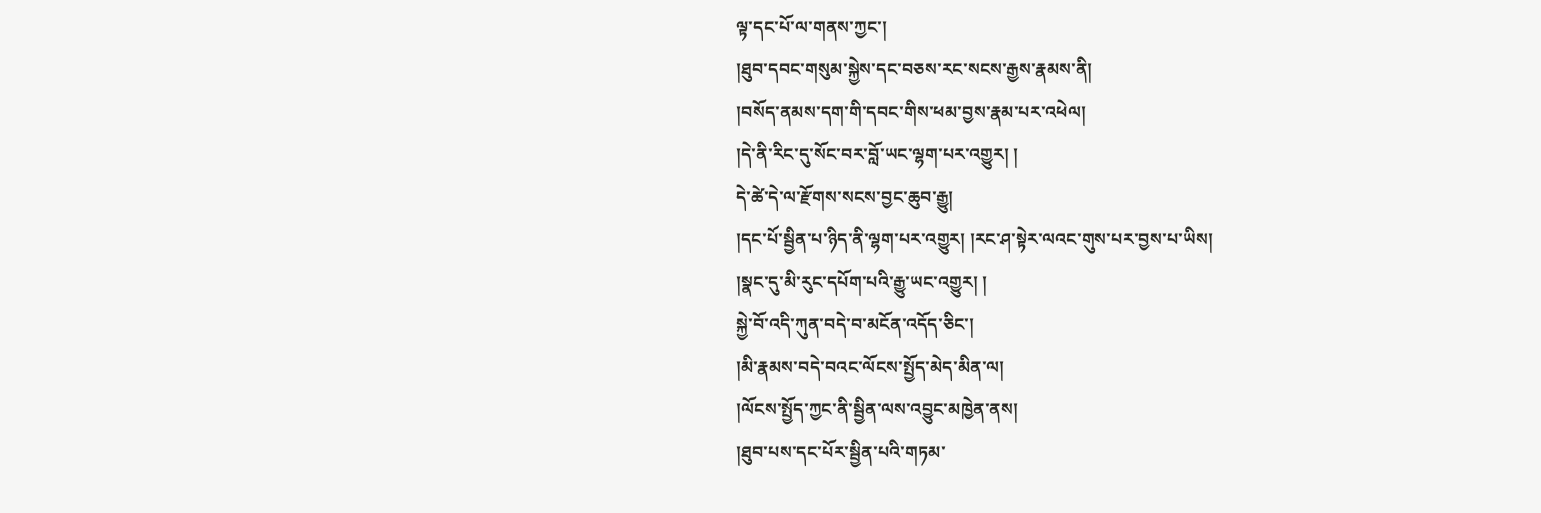ལྟ་དང་པོ་ལ་གནས་ཀྱང་།
།ཐུབ་དབང་གསུམ་སྐྱེས་དང་བཅས་རང་སངས་རྒྱས་རྣམས་ནི།
།བསོད་ནམས་དག་གི་དབང་གིས་ཕམ་བྱས་རྣམ་པར་འཕེལ།
།དེ་ནི་རིང་དུ་སོང་བར་བློ་ཡང་ལྷག་པར་འགྱུར། །
དེ་ཚེ་དེ་ལ་རྫོགས་སངས་བྱང་ཆུབ་རྒྱུ།
།དང་པོ་སྦྱིན་པ་ཉིད་ནི་ལྷག་པར་འགྱུར། །རང་ཤ་སྟེར་ལའང་གུས་པར་བྱས་པ་ཡིས།
།སྣང་དུ་མི་རུང་དཔོག་པའི་རྒྱུ་ཡང་འགྱུར། །
སྐྱེ་བོ་འདི་ཀུན་བདེ་བ་མངོན་འདོད་ཅིང་།
།མི་རྣམས་བདེ་བའང་ལོངས་སྤྱོད་མེད་མིན་ལ།
།ལོངས་སྤྱོད་ཀྱང་ནི་སྦྱིན་ལས་འབྱུང་མཁྱེན་ནས།
།ཐུབ་པས་དང་པོར་སྦྱིན་པའི་གཏམ་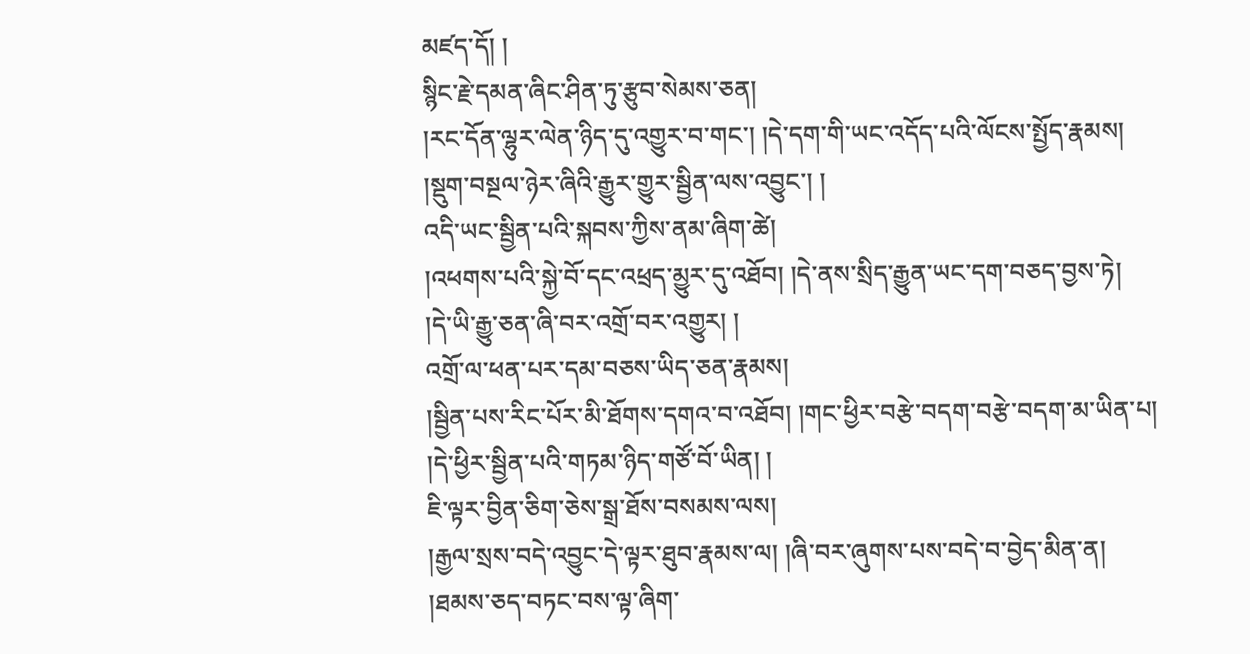མཛད་དོ། །
སྙིང་རྗེ་དམན་ཞིང་ཤིན་ཏུ་རྩུབ་སེམས་ཅན།
།རང་དོན་ལྷུར་ལེན་ཉིད་དུ་འགྱུར་བ་གང་། །དེ་དག་གི་ཡང་འདོད་པའི་ལོངས་སྤྱོད་རྣམས།
།སྡུག་བསྔལ་ཉེར་ཞིའི་རྒྱུར་གྱུར་སྦྱིན་ལས་འབྱུང་། །
འདི་ཡང་སྦྱིན་པའི་སྐབས་ཀྱིས་ནམ་ཞིག་ཚེ།
།འཕགས་པའི་སྐྱེ་བོ་དང་འཕྲད་མྱུར་དུ་འཐོབ། །དེ་ནས་སྲིད་རྒྱུན་ཡང་དག་བཅད་བྱས་ཏེ།
།དེ་ཡི་རྒྱུ་ཅན་ཞི་བར་འགྲོ་བར་འགྱུར། །
འགྲོ་ལ་ཕན་པར་དམ་བཅས་ཡིད་ཅན་རྣམས།
།སྦྱིན་པས་རིང་པོར་མི་ཐོགས་དགའ་བ་འཐོབ། །གང་ཕྱིར་བརྩེ་བདག་བརྩེ་བདག་མ་ཡིན་པ།
།དེ་ཕྱིར་སྦྱིན་པའི་གཏམ་ཉིད་གཙོ་བོ་ཡིན། །
ཇི་ལྟར་བྱིན་ཅིག་ཅེས་སྒྲ་ཐོས་བསམས་ལས།
།རྒྱལ་སྲས་བདེ་འབྱུང་དེ་ལྟར་ཐུབ་རྣམས་ལ། །ཞི་བར་ཞུགས་པས་བདེ་བ་བྱེད་མིན་ན།
།ཐམས་ཅད་བཏང་བས་ལྟ་ཞིག་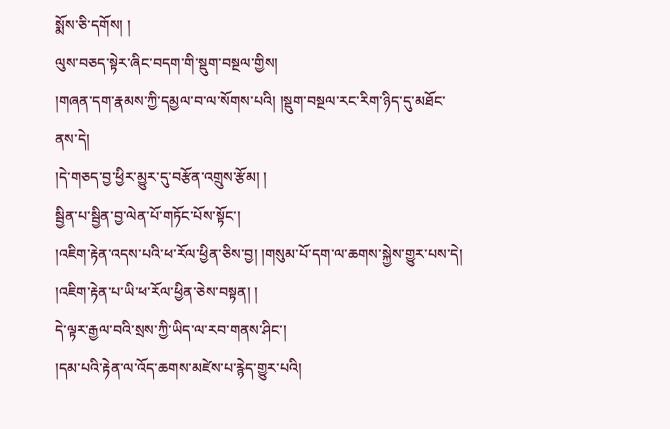སྨོས་ཅི་དགོས། །
ལུས་བཅད་སྟེར་ཞིང་བདག་གི་སྡུག་བསྔལ་གྱིས།
།གཞན་དག་རྣམས་ཀྱི་དམྱལ་བ་ལ་སོགས་པའི། །སྡུག་བསྔལ་རང་རིག་ཉིད་དུ་མཐོང་ནས་དེ།
།དེ་གཅད་བྱ་ཕྱིར་མྱུར་དུ་བརྩོན་འགྲུས་རྩོམ། །
སྦྱིན་པ་སྦྱིན་བྱ་ལེན་པོ་གཏོང་པོས་སྟོང་།
།འཇིག་རྟེན་འདས་པའི་ཕ་རོལ་ཕྱིན་ཅིས་བྱ། །གསུམ་པོ་དག་ལ་ཆགས་སྐྱེས་གྱུར་པས་དེ།
།འཇིག་རྟེན་པ་ཡི་ཕ་རོལ་ཕྱིན་ཅེས་བསྟན། །
དེ་ལྟར་རྒྱལ་བའི་སྲས་ཀྱི་ཡིད་ལ་རབ་གནས་ཤིང་།
།དམ་པའི་རྟེན་ལ་འོད་ཆགས་མཛེས་པ་རྙེད་གྱུར་པའི།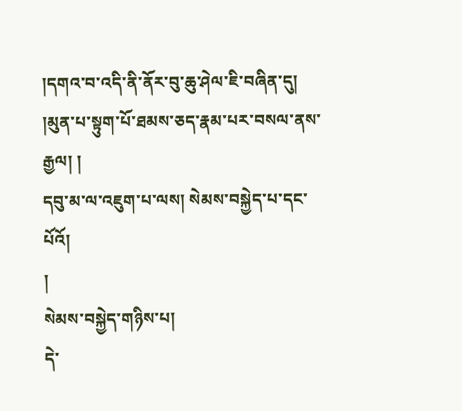།དགའ་བ་འདི་ནི་ནོར་བུ་ཆུ་ཤེལ་ཇི་བཞིན་དུ།
།མུན་པ་སྟུག་པོ་ཐམས་ཅད་རྣམ་པར་བསལ་ནས་རྒྱལ། །
དབུ་མ་ལ་འཇུག་པ་ལས། སེམས་བསྐྱེད་པ་དང་པོའོ།
།
སེམས་བསྐྱེད་གཉིས་པ།
དེ་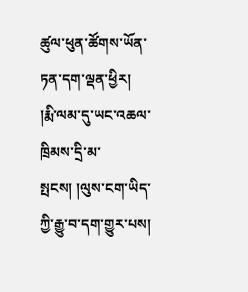ཚུལ་ཕུན་ཚོགས་ཡོན་ཏན་དག་ལྡན་ཕྱིར།
།རྨི་ལམ་དུ་ཡང་འཆལ་ཁྲིམས་དྲི་མ་སྤངས། །ལུས་ངག་ཡིད་ཀྱི་རྒྱུ་བ་དག་གྱུར་པས།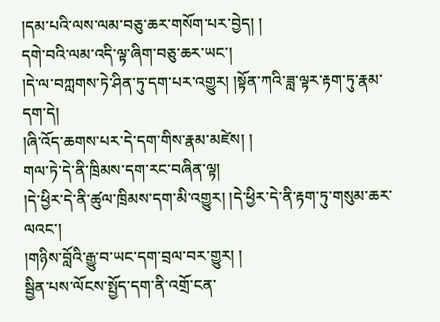།དམ་པའི་ལས་ལམ་བཅུ་ཆར་གསོག་པར་བྱེད། །
དགེ་བའི་ལམ་འདི་ལྟ་ཞིག་བཅུ་ཆར་ཡང་།
།དེ་ལ་བཀླགས་ཏེ་ཤིན་ཏུ་དག་པར་འགྱུར། །སྟོན་ཀའི་ཟླ་ལྟར་རྟག་ཏུ་རྣམ་དག་དེ།
།ཞི་འོད་ཆགས་པར་དེ་དག་གིས་རྣམ་མཛེས། །
གལ་ཏེ་དེ་ནི་ཁྲིམས་དག་རང་བཞིན་ལྟ།
།དེ་ཕྱིར་དེ་ནི་ཚུལ་ཁྲིམས་དག་མི་འགྱུར། །དེ་ཕྱིར་དེ་ནི་རྟག་ཏུ་གསུམ་ཆར་ལའང་།
།གཉིས་བློའི་རྒྱུ་བ་ཡང་དག་བྲལ་བར་གྱུར། །
སྦྱིན་པས་ལོངས་སྤྱོད་དག་ནི་འགྲོ་ངན་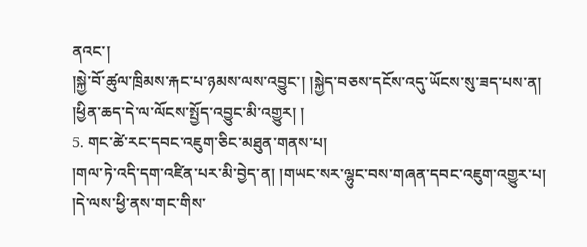ནའང་།
།སྐྱེ་བོ་ཚུལ་ཁྲིམས་རྐང་པ་ཉམས་ལས་འབྱུང་། །སྐྱེད་བཅས་དངོས་འདུ་ཡོངས་སུ་ཟད་པས་ན།
།ཕྱིན་ཆད་དེ་ལ་ལོངས་སྤྱོད་འབྱུང་མི་འགྱུར། །
5. གང་ཚེ་རང་དབང་འཇུག་ཅིང་མཐུན་གནས་པ།
།གལ་ཏེ་འདི་དག་འཛིན་པར་མི་བྱེད་ན། །གཡང་སར་ལྷུང་བས་གཞན་དབང་འཇུག་འགྱུར་པ།
།དེ་ལས་ཕྱི་ནས་གང་གིས་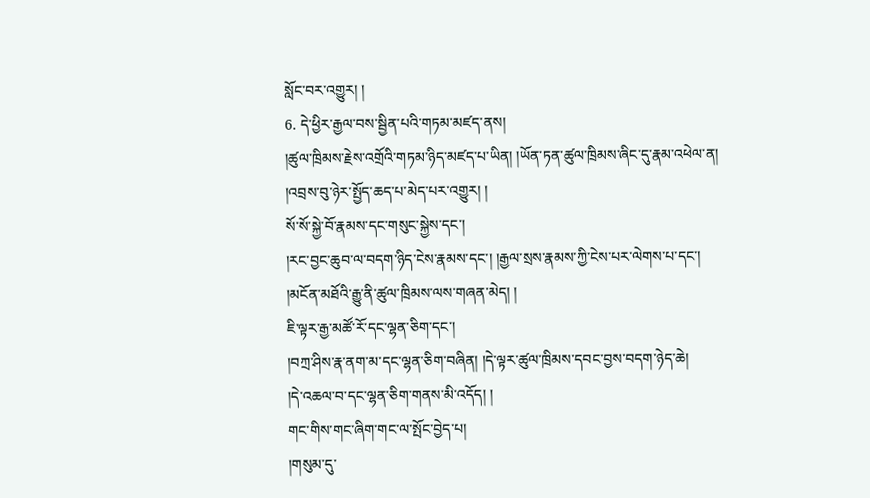སློང་བར་འགྱུར། །
6. དེ་ཕྱིར་རྒྱལ་བས་སྦྱིན་པའི་གཏམ་མཛད་ནས།
།ཚུལ་ཁྲིམས་རྗེས་འགྲོའི་གཏམ་ཉིད་མཛད་པ་ཡིན། །ཡོན་ཏན་ཚུལ་ཁྲིམས་ཞིང་དུ་རྣམ་འཕེལ་ན།
།འབྲས་བུ་ཉེར་སྤྱོད་ཆད་པ་མེད་པར་འགྱུར། །
སོ་སོ་སྐྱེ་བོ་རྣམས་དང་གསུང་སྐྱེས་དང་།
།རང་བྱང་ཆུབ་ལ་བདག་ཉིད་ངེས་རྣམས་དང་། །རྒྱལ་སྲས་རྣམས་ཀྱི་ངེས་པར་ལེགས་པ་དང་།
།མངོན་མཐོའི་རྒྱུ་ནི་ཚུལ་ཁྲིམས་ལས་གཞན་མེད། །
ཇི་ལྟར་རྒྱ་མཚོ་རོ་དང་ལྷན་ཅིག་དང་།
།བཀྲ་ཤིས་རྣ་ནག་མ་དང་ལྷན་ཅིག་བཞིན། །དེ་ལྟར་ཚུལ་ཁྲིམས་དབང་བྱས་བདག་ཉེད་ཆེ།
།དེ་འཆལ་བ་དང་ལྷན་ཅིག་གནས་མི་འདོད། །
གང་གིས་གང་ཞིག་གང་ལ་སྤོང་བྱེད་པ།
།གསུམ་དུ་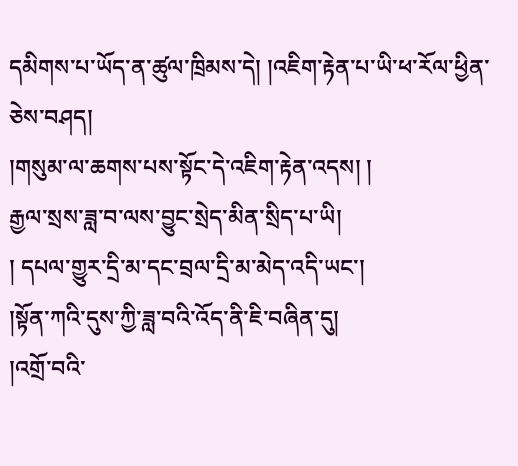དམིགས་པ་ཡོད་ན་ཚུལ་ཁྲིམས་དེ། །འཇིག་རྟེན་པ་ཡི་ཕ་རོལ་ཕྱིན་ཅེས་བཤད།
།གསུམ་ལ་ཆགས་པས་སྟོང་དེ་འཇིག་རྟེན་འདས། །
རྒྱལ་སྲས་ཟླ་བ་ལས་བྱུང་སྲེད་མིན་སྲིད་པ་ཡི།
། དཔལ་གྱུར་དྲི་མ་དང་བྲལ་དྲི་མ་མེད་འདི་ཡང་།
།སྟོན་ཀའི་དུས་ཀྱི་ཟླ་བའི་འོད་ནི་ཇི་བཞིན་དུ།
།འགྲོ་བའི་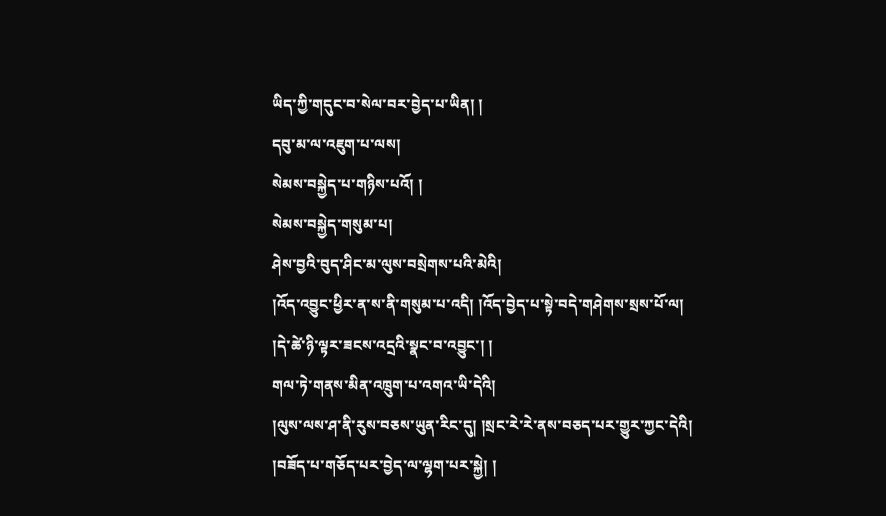ཡིད་ཀྱི་གདུང་བ་སེལ་བར་བྱེད་པ་ཡིན། །
དབུ་མ་ལ་འཇུག་པ་ལས།
སེམས་བསྐྱེད་པ་གཉིས་པའོ། །
སེམས་བསྐྱེད་གསུམ་པ།
ཤེས་བྱའི་བུད་ཤིང་མ་ལུས་བསྲེགས་པའི་མེའི།
།འོད་འབྱུང་ཕྱིར་ན་ས་ནི་གསུམ་པ་འདི། །འོད་བྱེད་པ་སྟེ་བདེ་གཤེགས་སྲས་པོ་ལ།
།དེ་ཚེ་ཉི་ལྟར་ཟངས་འདྲའི་སྣང་བ་འབྱུང་། །
གལ་ཏེ་གནས་མིན་འཁྲུག་པ་འགའ་ཡི་དེའི།
།ལུས་ལས་ཤ་ནི་རུས་བཅས་ཡུན་རིང་དུ། །སྲང་རེ་རེ་ནས་བཅད་པར་གྱུར་ཀྱང་དེའི།
།བཟོད་པ་གཅོད་པར་བྱེད་ལ་ལྷག་པར་སྐྱེ། །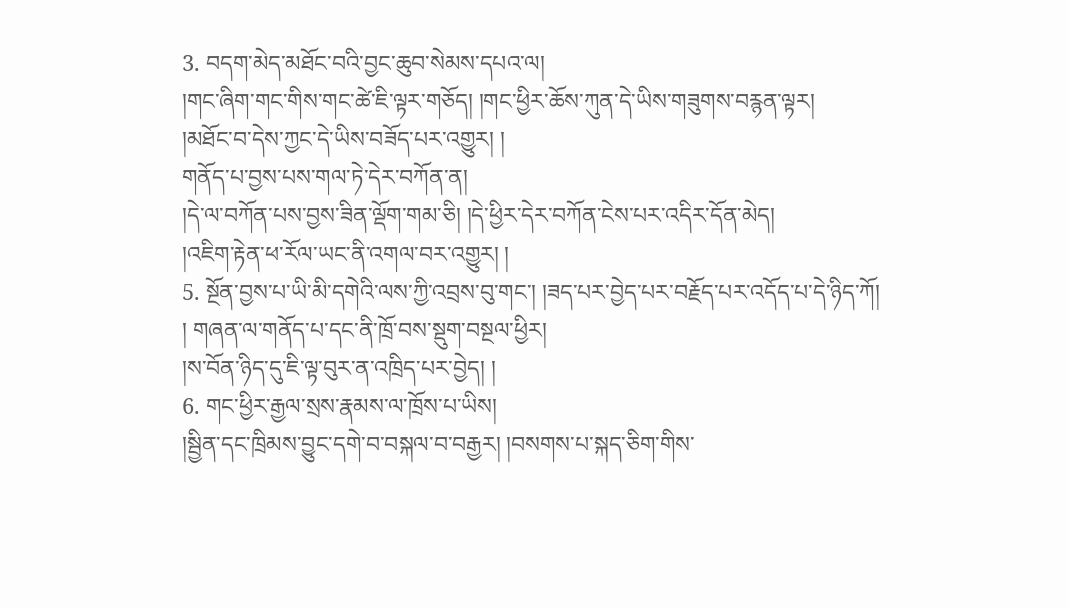3. བདག་མེད་མཐོང་བའི་བྱང་ཆུབ་སེམས་དཔའ་ལ།
།གང་ཞིག་གང་གིས་གང་ཚེ་ཇི་ལྟར་གཅོད། །གང་ཕྱིར་ཆོས་ཀུན་དེ་ཡིས་གཟུགས་བརྙན་ལྟར།
།མཐོང་བ་དེས་ཀྱང་དེ་ཡིས་བཟོད་པར་འགྱུར། །
གནོད་པ་བྱས་པས་གལ་ཏེ་དེར་བཀོན་ན།
།དེ་ལ་བཀོན་པས་བྱས་ཟིན་ལྡོག་གམ་ཅི། །དེ་ཕྱིར་དེར་བཀོན་ངེས་པར་འདིར་དོན་མེད།
།འཇིག་རྟེན་ཕ་རོལ་ཡང་ནི་འགལ་བར་འགྱུར། །
5. སྔོན་བྱས་པ་ཡི་མི་དགེའི་ལས་ཀྱི་འབྲས་བུ་གང་། །ཟད་པར་བྱེད་པར་བརྗོད་པར་འདོད་པ་དེ་ཉིད་ཀོ།
། གཞན་ལ་གནོད་པ་དང་ནི་ཁྲོ་བས་སྡུག་བསྔལ་ཕྱིར།
།ས་བོན་ཉིད་དུ་ཇི་ལྟ་བུར་ན་འཁྲིད་པར་བྱེད། །
6. གང་ཕྱིར་རྒྱལ་སྲས་རྣམས་ལ་ཁྲོས་པ་ཡིས།
།སྦྱིན་དང་ཁྲིམས་བྱུང་དགེ་བ་བསྐལ་བ་བརྒྱར། །བསགས་པ་སྐད་ཅིག་གིས་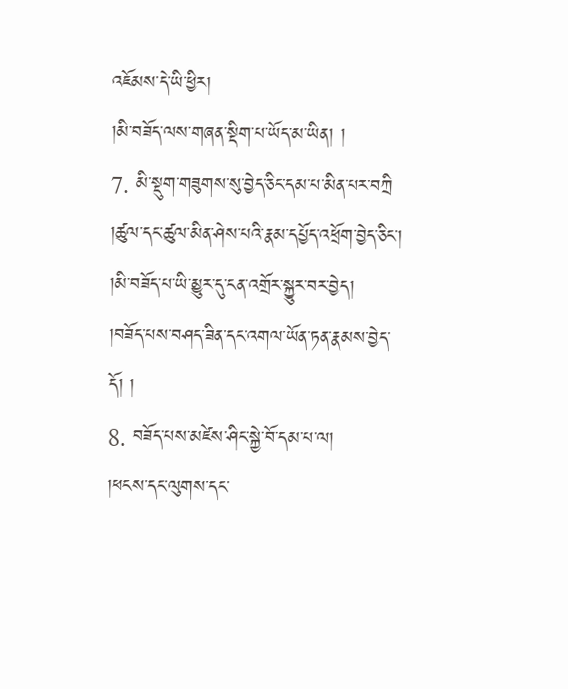འཇོམས་དེ་ཡི་ཕྱིར།
།མི་བཟོད་ལས་གཞན་སྡིག་པ་ཡོད་མ་ཡིན། །
7. མི་སྡུག་གཟུགས་སུ་བྱེད་ཅིང་དམ་པ་མིན་པར་བཀྲི
།ཚུལ་དང་ཚུལ་མིན་ཤེས་པའི་རྣམ་དཔྱོད་འཕྲོག་བྱེད་ཅིང་།
།མི་བཟོད་པ་ཡི་མྱུར་དུ་ངན་འགྲོར་སྐྱུར་བར་བྱེད།
།བཟོད་པས་བཤད་ཟིན་དང་འགལ་ཡོན་ཏན་རྣམས་བྱེད་དོ། །
8. བཟོད་པས་མཛེས་ཤིང་སྐྱེ་བོ་དམ་པ་ལ།
།ཕངས་དང་ལུགས་དང་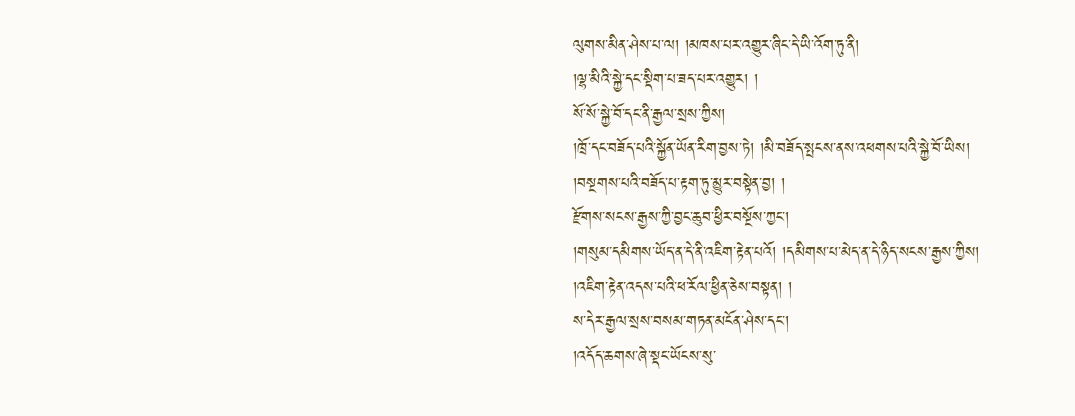ལུགས་མིན་ཤེས་པ་ལ། །མཁས་པར་འགྱུར་ཞིང་དེ་ཡི་འོག་ཏུ་ནི།
།ལྷ་མིའི་སྐྱེ་དང་སྡིག་པ་ཟད་པར་འགྱུར། །
སོ་སོ་སྐྱེ་བོ་དང་ནི་རྒྱལ་སྲས་ཀྱིས།
།ཁྲོ་དང་བཟོད་པའི་སྐྱོན་ཡོན་རིག་བྱས་ཏེ། །མི་བཟོད་སྤངས་ནས་འཕགས་པའི་སྐྱེ་བོ་ཡིས།
།བསྔགས་པའི་བཟོད་པ་རྟག་ཏུ་མྱུར་བསྟེན་བྱ། །
རྫོགས་སངས་རྒྱས་ཀྱི་བྱང་ཆུབ་ཕྱིར་བསྔོས་ཀྱང་།
།གསུམ་དམིགས་ཡོད་ན་དེ་ནི་འཇིག་རྟེན་པའོ། །དམིགས་པ་མེད་ན་དེ་ཉིད་སངས་རྒྱས་ཀྱིས།
།འཇིག་རྟེན་འདས་པའི་ཕ་རོལ་ཕྱིན་ཅེས་བསྟན། །
ས་དེར་རྒྱལ་སྲས་བསམ་གཏན་མངོན་ཤེས་དང་།
།འདོད་ཆགས་ཞེ་སྡང་ཡོངས་སུ་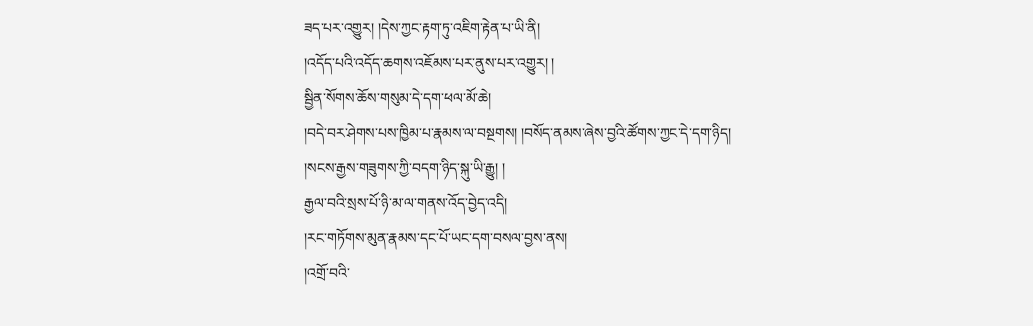ཟད་པར་འགྱུར། །དེས་ཀྱང་རྟག་ཏུ་འཇིག་རྟེན་པ་ཡི་ནི།
།འདོད་པའི་འདོད་ཆགས་འཇོམས་པར་ནུས་པར་འགྱུར། །
སྦྱིན་སོགས་ཆོས་གསུམ་དེ་དག་ཕལ་མོ་ཆེ།
།བདེ་བར་ཤེགས་པས་ཁྱིམ་པ་རྣམས་ལ་བསྔགས། །བསོད་ནམས་ཞེས་བྱའི་ཚོགས་ཀྱང་དེ་དག་ཉིད།
།སངས་རྒྱས་གཟུགས་ཀྱི་བདག་ཉིད་སྐུ་ཡི་རྒྱུ། །
རྒྱལ་བའི་སྲས་པོ་ཉི་མ་ལ་གནས་འོད་བྱེད་འདི།
།རང་གཏོགས་མུན་རྣམས་དང་པོ་ཡང་དག་བསལ་བྱས་ནས།
།འགྲོ་བའི་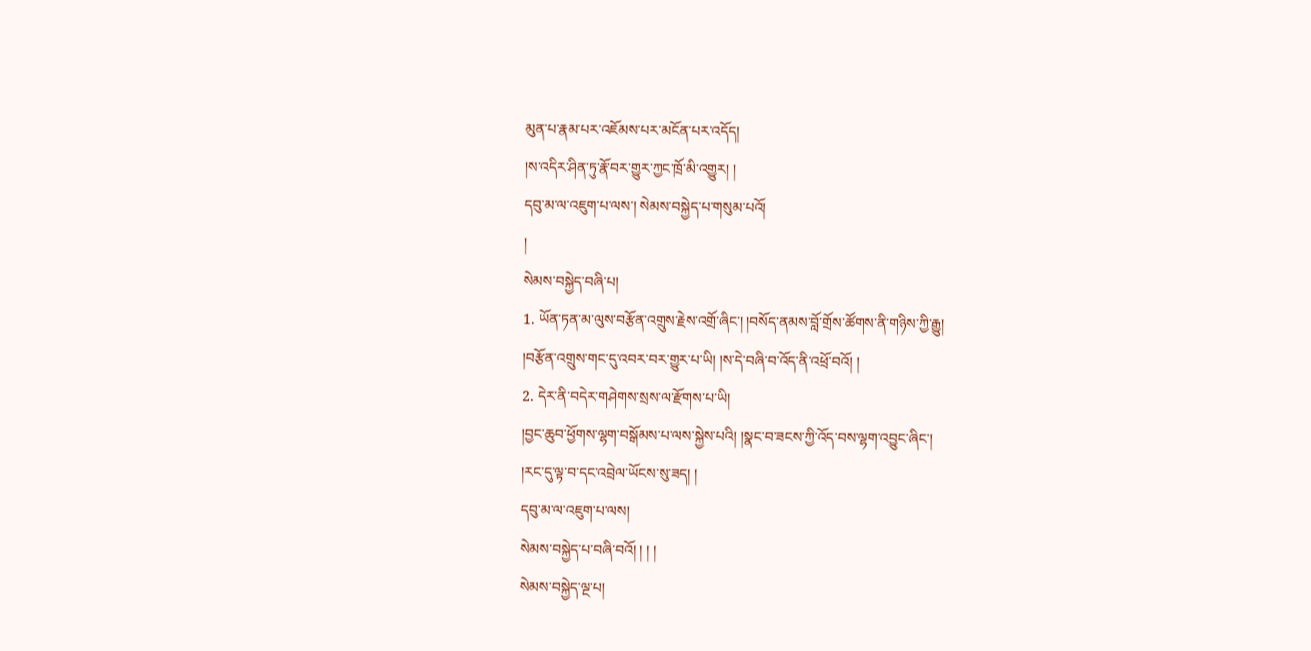མུན་པ་རྣམ་པར་འཇོམས་པར་མངོན་པར་འདོད།
།ས་འདིར་ཤིན་ཏུ་རྣོ་བར་གྱུར་ཀྱང་ཁྲོ་མི་འགྱུར། །
དབུ་མ་ལ་འཇུག་པ་ལས་། སེམས་བསྐྱེད་པ་གསུམ་པའོ།
།
སེམས་བསྐྱེད་བཞི་པ།
1. ཡོན་ཏན་མ་ལུས་བརྩོན་འགྲུས་རྗེས་འགྲོ་ཞིང་། །བསོད་ནམས་བློ་གྲོས་ཚོགས་ནི་གཉིས་ཀྱི་རྒྱུ།
།བརྩོན་འགྲུས་གང་དུ་འབར་བར་གྱུར་པ་ཡི། །ས་དེ་བཞི་བ་འོད་ནི་འཕྲོ་བའོ། །
2. དེར་ནི་བདེར་གཤེགས་སྲས་ལ་རྫོགས་པ་ཡི།
།བྱང་ཆུབ་ཕྱོགས་ལྷག་བསྒོམས་པ་ལས་སྐྱེས་པའི། །སྣང་བ་ཟངས་ཀྱི་འོད་བས་ལྷག་འབྱུང་ཞིང་།
།རང་དུ་ལྟ་བ་དང་འབྲེལ་ཡོངས་སུ་ཟད། །
དབུ་མ་ལ་འཇུག་པ་ལས།
སེམས་བསྐྱེད་པ་བཞི་བའོ། ། ། །
སེམས་བསྐྱེད་ལྔ་པ།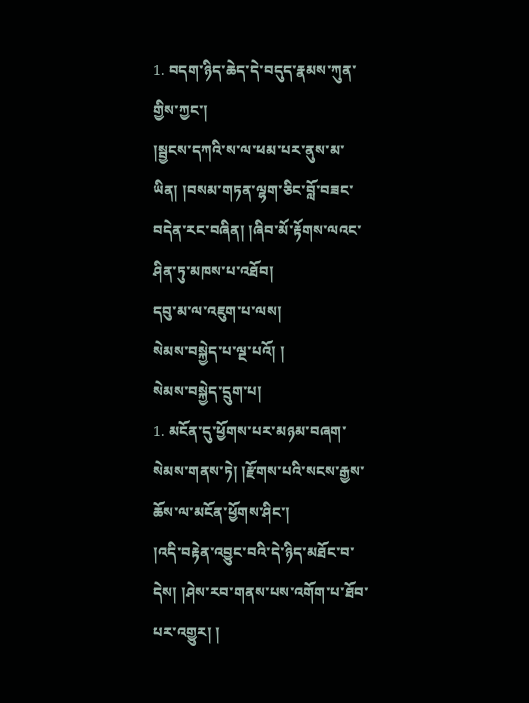1. བདག་ཉིད་ཆེད་དེ་བདུད་རྣམས་ཀུན་གྱིས་ཀྱང་།
།སྦྱངས་དཀའི་ས་ལ་ཕམ་པར་ནུས་མ་ཡིན། །བསམ་གཏན་ལྷག་ཅིང་བློ་བཟང་བདེན་རང་བཞིན། །ཞིབ་མོ་རྟོགས་ལའང་ཤིན་ཏུ་མཁས་པ་འཐོབ།
དབུ་མ་ལ་འཇུག་པ་ལས།
སེམས་བསྐྱེད་པ་ལྔ་པའོ། །
སེམས་བསྐྱེད་དྲུག་པ།
1. མངོན་དུ་ཕྱོགས་པར་མཉམ་བཞག་སེམས་གནས་ཏེ། །རྫོགས་པའི་སངས་རྒྱས་ཆོས་ལ་མངོན་ཕྱོགས་ཤིང་།
།འདི་བརྟེན་འབྱུང་བའི་དེ་ཉིད་མཐོང་བ་དེས། །ཤེས་རབ་གནས་པས་འགོག་པ་ཐོབ་པར་འགྱུར། །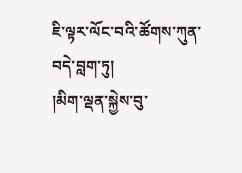ཇི་ལྟར་ལོང་བའི་ཚོགས་ཀུན་བདེ་བླག་ཏུ།
།མིག་ལྡན་སྐྱེས་བུ་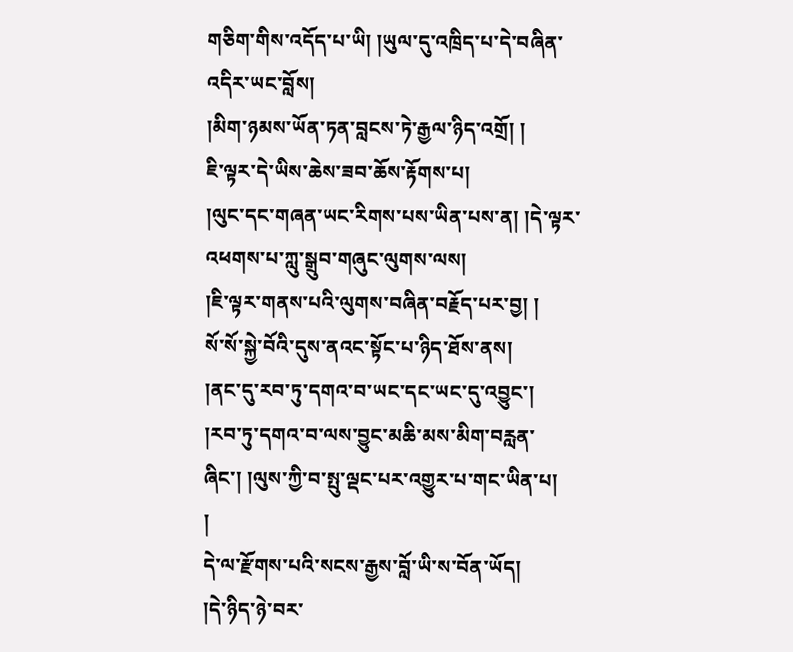གཅིག་གིས་འདོད་པ་ཡི། །ཡུལ་དུ་འཁྲིད་པ་དེ་བཞིན་འདིར་ཡང་བློས།
།མིག་ཉམས་ཡོན་ཏན་བླངས་ཏེ་རྒྱལ་ཉིད་འགྲོ། །
ཇི་ལྟར་དེ་ཡིས་ཆེས་ཟབ་ཆོས་རྟོགས་པ།
།ལུང་དང་གཞན་ཡང་རིགས་པས་ཡིན་པས་ན། །དེ་ལྟར་འཕགས་པ་ཀླུ་སྒྲུབ་གཞུང་ལུགས་ལས།
།ཇི་ལྟར་གནས་པའི་ལུགས་བཞིན་བརྗོད་པར་བྱ། །
སོ་སོ་སྐྱེ་བོའི་དུས་ནའང་སྟོང་པ་ཉིད་ཐོས་ནས།
།ནང་དུ་རབ་ཏུ་དགའ་བ་ཡང་དང་ཡང་དུ་འབྱུང་།
།རབ་ཏུ་དགའ་བ་ལས་བྱུང་མཆི་མས་མིག་བརླན་ཞིང་། །ལུས་ཀྱི་བ་སྤུ་ལྡང་པར་འགྱུར་པ་གང་ཡིན་པ།
།
དེ་ལ་རྫོགས་པའི་སངས་རྒྱས་བློ་ཡི་ས་བོན་ཡོད།
།དེ་ཉིད་ཉེ་བར་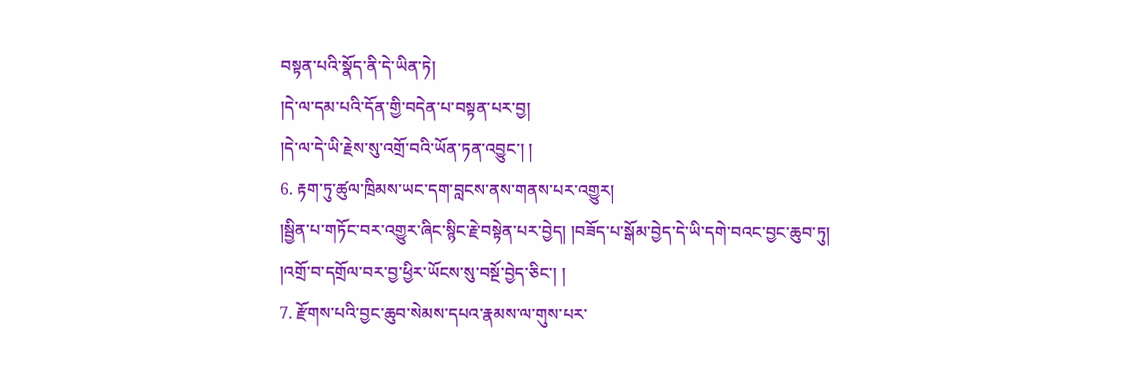བསྟན་པའི་སྣོད་ནི་དེ་ཡིན་ཏེ།
།དེ་ལ་དམ་པའི་དོན་གྱི་བདེན་པ་བསྟན་པར་བྱ།
།དེ་ལ་དེ་ཡི་རྗེས་སུ་འགྲོ་བའི་ཡོན་ཏན་འབྱུང་། །
6. རྟག་ཏུ་ཚུལ་ཁྲིམས་ཡང་དག་བླངས་ནས་གནས་པར་འགྱུར།
།སྦྱིན་པ་གཏོང་བར་འགྱུར་ཞིང་སྙིང་རྗེ་བསྟེན་པར་བྱེད། །བཟོད་པ་སྒོམ་བྱེད་དེ་ཡི་དགེ་བའང་བྱང་ཆུབ་ཏུ།
།འགྲོ་བ་དགྲོལ་བར་བྱ་ཕྱིར་ཡོངས་སུ་བསྔོ་བྱེད་ཅིང་། །
7. རྫོགས་པའི་བྱང་ཆུབ་སེམས་དཔའ་རྣམས་ལ་གུས་པར་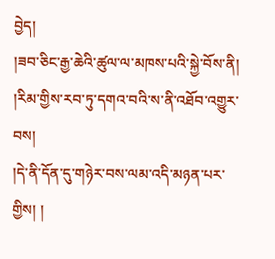བྱེད།
།ཟབ་ཅིང་རྒྱ་ཆེའི་ཚུལ་ལ་མཁས་པའི་སྐྱེ་བོས་ནི།
།རིམ་གྱིས་རབ་ཏུ་དགའ་བའི་ས་ནི་འཐོབ་འགྱུར་བས།
།དེ་ནི་དོན་དུ་གཉེར་བས་ལམ་འདི་མཉན་པར་གྱིས། །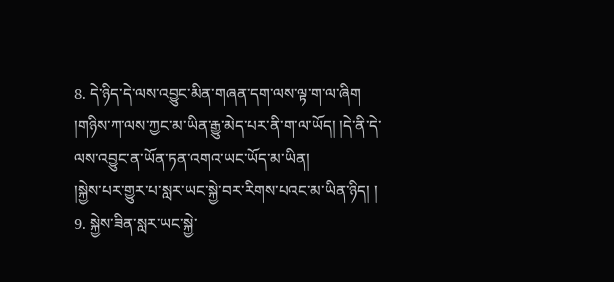8. དེ་ཉིད་དེ་ལས་འབྱུང་མིན་གཞན་དག་ལས་ལྟ་ག་ལ་ཞིག
།གཉིས་ཀ་ལས་ཀྱང་མ་ཡིན་རྒྱུ་མེད་པར་ནི་ག་ལ་ཡོད། །དེ་ནི་དེ་ལས་འབྱུང་ན་ཡོན་ཏན་འགའ་ཡང་ཡོད་མ་ཡིན།
།སྐྱེས་པར་གྱུར་པ་སླར་ཡང་སྐྱེ་བར་རིགས་པའང་མ་ཡིན་ཉིད། །
9. སྐྱེས་ཟིན་སླར་ཡང་སྐྱེ་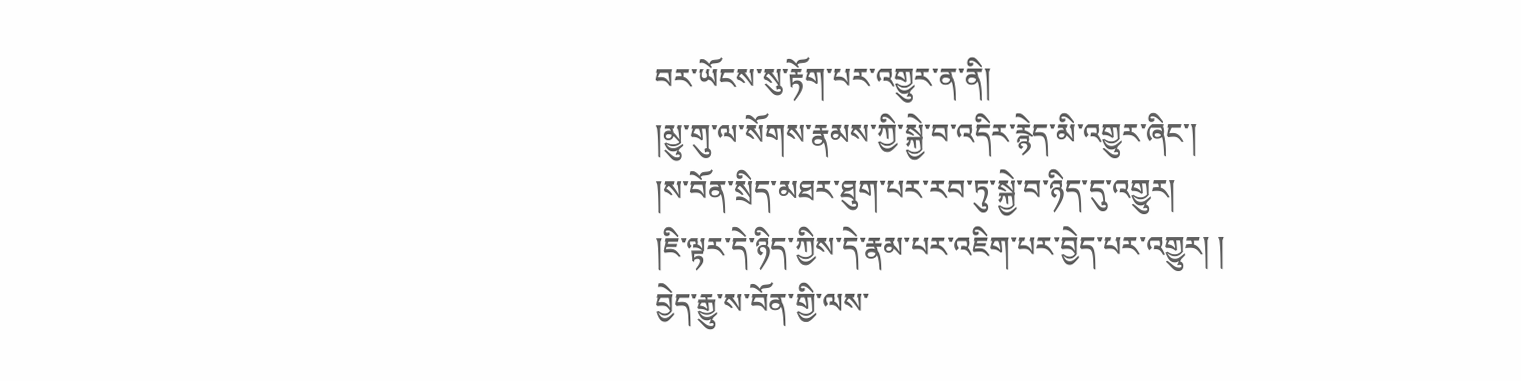བར་ཡོངས་སུ་རྟོག་པར་འགྱུར་ན་ནི།
།མྱུ་གུ་ལ་སོགས་རྣམས་ཀྱི་སྐྱེ་བ་འདིར་རྙེད་མི་འགྱུར་ཞིང་།
།ས་བོན་སྲིད་མཐར་ཐུག་པར་རབ་ཏུ་སྐྱེ་བ་ཉིད་དུ་འགྱུར།
།ཇི་ལྟར་དེ་ཉིད་ཀྱིས་དེ་རྣམ་པར་འཇིག་པར་བྱེད་པར་འགྱུར། །
བྱེད་རྒྱུ་ས་བོན་གྱི་ལས་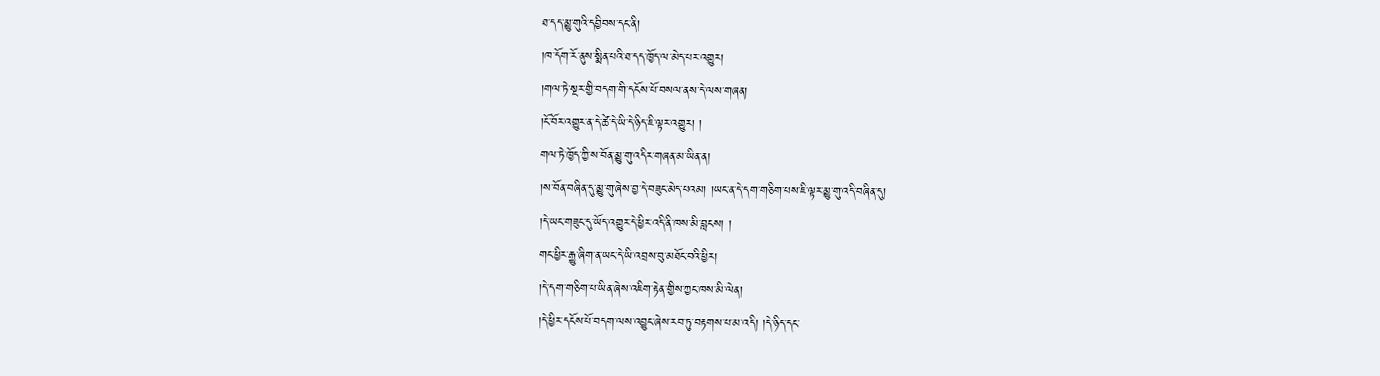ཐ་དད་མྱུ་གུའི་དབྱིབས་དང་ནི།
།ཁ་དོག་རོ་ནུས་སྨིན་པའི་ཐ་དད་ཁྱོད་ལ་མེད་པར་འགྱུར།
།གལ་ཏེ་སྔར་གྱི་བདག་གི་དངོས་པོ་བསལ་ནས་དེ་ལས་གཞན།
།ངོ་བོར་འགྱུར་ན་དེ་ཚེ་དེ་ཡི་དེ་ཉིད་ཇི་ལྟར་འགྱུར། །
གལ་ཏེ་ཁྱོད་ཀྱི་ས་བོན་མྱུ་གུ་འདིར་གཞན་མ་ཡིན་ན།
།ས་བོན་བཞིན་དུ་མྱུ་གུ་ཞེས་བྱ་དེ་བཟུང་མེད་པའམ། །ཡང་ན་དེ་དག་གཅིག་པས་ཇི་ལྟར་མྱུ་གུ་འདི་བཞིན་དུ།
།དེ་ཡང་གཟུང་དུ་ཡོད་འགྱུར་དེ་ཕྱིར་འདི་ནི་ཁས་མི་བླངས། །
གང་ཕྱིར་རྒྱུ་ཞིག་ན་ཡང་དེ་ཡི་འབྲས་བུ་མཐོང་བའི་ཕྱིར།
།དེ་དག་གཅིག་པ་ཡིན་ཞེས་འཇིག་རྟེན་གྱིས་ཀྱང་ཁས་མི་ལེན།
།དེ་ཕྱིར་དངོས་པོ་བདག་ལས་འབྱུང་ཞེས་རབ་ཏུ་བརྟགས་པ་མ་འདི། །དེ་ཉིད་དང་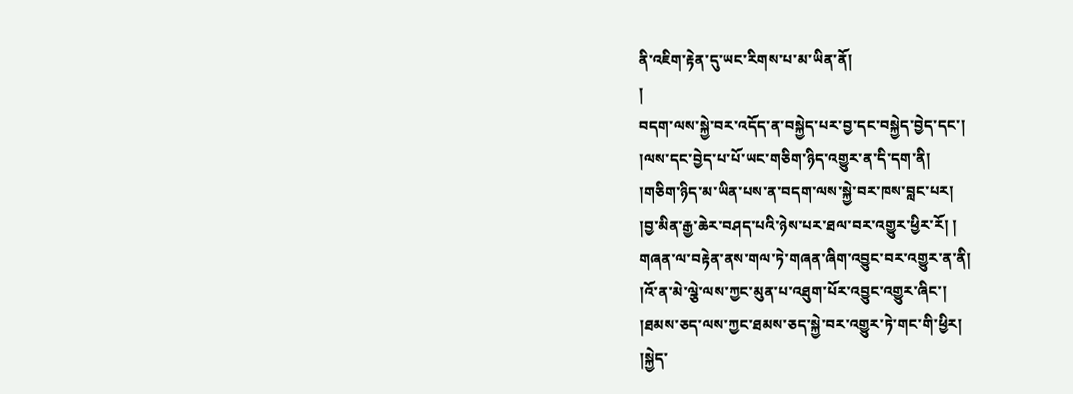ནི་འཇིག་རྟེན་དུ་ཡང་རིགས་པ་མ་ཡིན་ནོ།
།
བདག་ལས་སྐྱེ་བར་འདོད་ན་བསྐྱེད་པར་བྱ་དང་བསྐྱེད་བྱེད་དང་།
།ལས་དང་བྱེད་པ་པོ་ཡང་གཅིག་ཉིད་འགྱུར་ན་དི་དག་ནི།
།གཅིག་ཉིད་མ་ཡིན་པས་ན་བདག་ལས་སྐྱེ་བར་ཁས་བླང་པར།
།བྱ་མིན་རྒྱ་ཆེར་བཤད་པའི་ཉེས་པར་ཐལ་བར་འགྱུར་ཕྱིར་རོ། །
གཞན་ལ་བརྟེན་ནས་གལ་ཏེ་གཞན་ཞིག་འབྱུང་བར་འགྱུར་ན་ནི།
།འོ་ན་མེ་ལྕེ་ལས་ཀྱང་མུན་པ་འཐུག་པོར་འབྱུང་འགྱུར་ཞིང་།
།ཐམས་ཅད་ལས་ཀྱང་ཐམས་ཅད་སྐྱེ་བར་འགྱུར་ཏེ་གང་གི་ཕྱིར།
།སྐྱེད་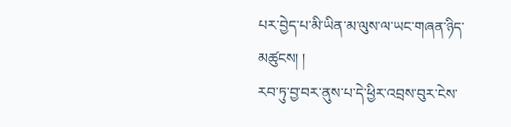པར་བྱེད་པ་མི་ཡིན་མ་ལུས་ལ་ཡང་གཞན་ཉིད་མཚུངས། །
རབ་ཏུ་བྱ་བར་ནུས་པ་དེ་ཕྱིར་འབྲས་བུར་ངེས་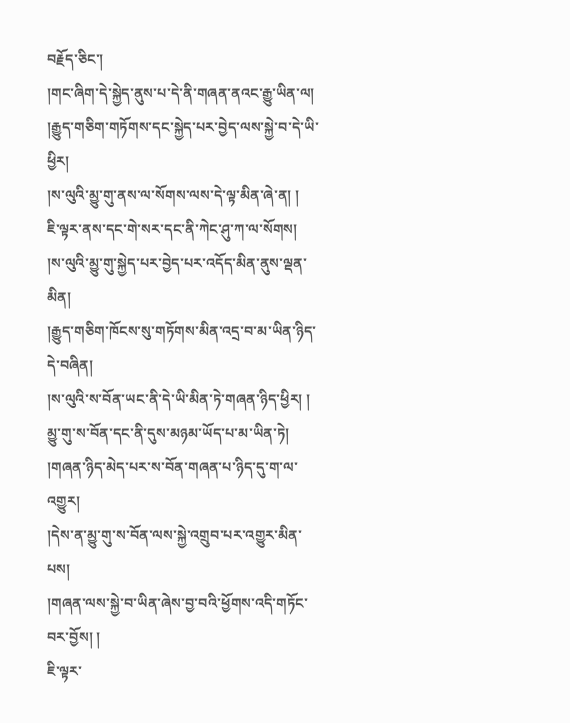བརྗོད་ཅིང་།
།གང་ཞིག་དེ་སྐྱེད་ནུས་པ་དེ་ནི་གཞན་ནའང་རྒྱུ་ཡིན་ལ།
།རྒྱུད་གཅིག་གཏོགས་དང་སྐྱེད་པར་བྱེད་ལས་སྐྱེ་བ་དེ་ཡི་ཕྱིར།
།ས་ལུའི་མྱུ་གུ་ནས་ལ་སོགས་ལས་དེ་ལྟ་མིན་ཞེ་ན། །
ཇི་ལྟར་ནས་དང་གེ་སར་དང་ནི་ཀེང་ཤུ་ཀ་ལ་སོགས།
།ས་ལུའི་མྱུ་གུ་སྐྱེད་པར་བྱེད་པར་འདོད་མིན་ནུས་ལྡན་མིན།
།རྒྱུད་གཅིག་ཁོངས་སུ་གཏོགས་མིན་འདྲ་བ་མ་ཡིན་ཉིད་དེ་བཞིན།
།ས་ལུའི་ས་བོན་ཡང་ནི་དེ་ཡི་མིན་ཏེ་གཞན་ཉིད་ཕྱིར། །
མྱུ་གུ་ས་བོན་དང་ནི་དུས་མཉམ་ཡོད་པ་མ་ཡིན་ཏེ།
།གཞན་ཉིད་མེད་པར་ས་བོན་གཞན་པ་ཉིད་དུ་ག་ལ་འགྱུར།
།དེས་ན་མྱུ་གུ་ས་བོན་ལས་སྐྱེ་འགྲུབ་པར་འགྱུར་མིན་པས།
།གཞན་ལས་སྐྱེ་བ་ཡིན་ཞེས་བྱ་བའི་ཕྱོགས་འདི་གཏོང་བར་བྱོས། །
ཇི་ལྟར་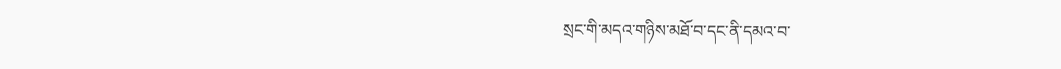སྲང་གི་མདའ་གཉིས་མཐོ་བ་དང་ནི་དམའ་བ་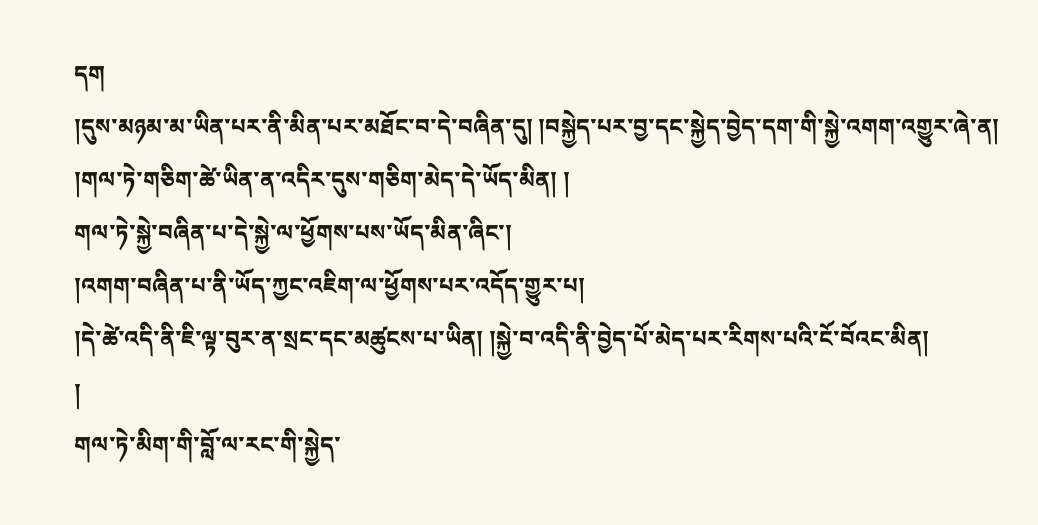དག
།དུས་མཉམ་མ་ཡིན་པར་ནི་མིན་པར་མཐོང་བ་དེ་བཞིན་དུ། །བསྐྱེད་པར་བྱ་དང་སྐྱེད་བྱེད་དག་གི་སྐྱེ་འགག་འགྱུར་ཞེ་ན།
།གལ་ཏེ་གཅིག་ཚེ་ཡིན་ན་འདིར་དུས་གཅིག་མེད་དེ་ཡོད་མིན། །
གལ་ཏེ་སྐྱེ་བཞིན་པ་དེ་སྐྱེ་ལ་ཕྱོགས་པས་ཡོད་མིན་ཞིང་།
།འགག་བཞིན་པ་ནི་ཡོད་ཀྱང་འཇིག་ལ་ཕྱོགས་པར་འདོད་གྱུར་པ།
།དེ་ཚེ་འདི་ནི་ཇི་ལྟ་བུར་ན་སྲང་དང་མཚུངས་པ་ཡིན། །སྐྱེ་བ་འདི་ནི་བྱེད་པོ་མེད་པར་རིགས་པའི་ངོ་བོའང་མིན།
།
གལ་ཏེ་མིག་གི་བློ་ལ་རང་གི་སྐྱེད་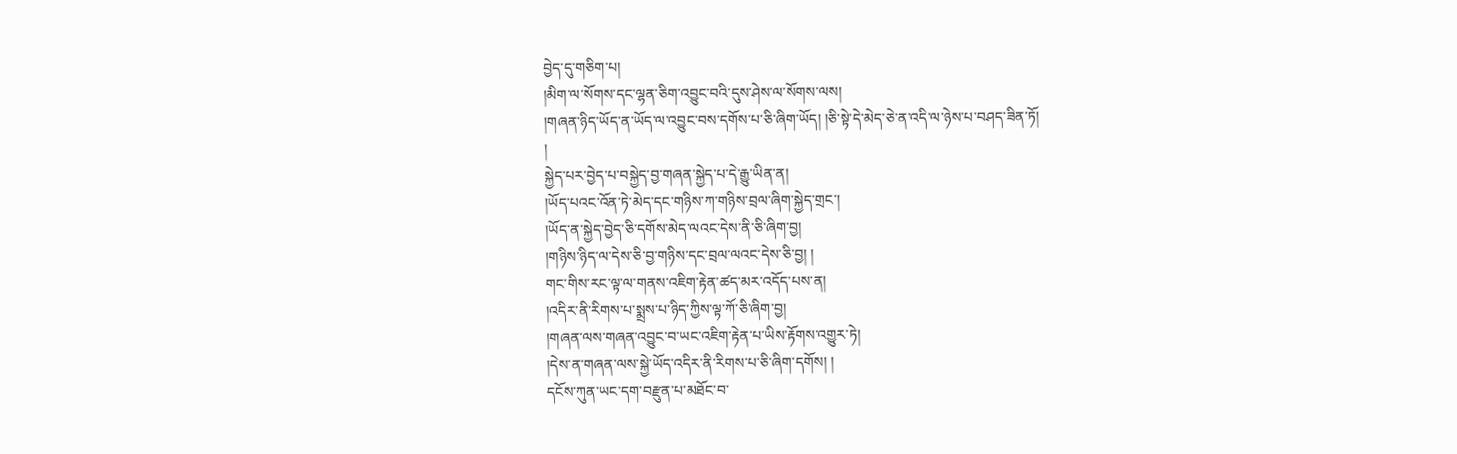བྱེད་དུ་གཅིག་པ།
།མིག་ལ་སོགས་དང་ལྷན་ཅིག་འབྱུང་བའི་དུས་ཤེས་ལ་སོགས་ལས།
།གཞན་ཉིད་ཡོད་ན་ཡོད་ལ་འབྱུང་བས་དགོས་པ་ཅི་ཞིག་ཡོད། །ཅི་སྟེ་དེ་མེད་ཅེ་ན་འདི་ལ་ཉེས་པ་བཤད་ཟིན་ཏོ།
།
སྐྱེད་པར་བྱེད་པ་བསྐྱེད་བྱ་གཞན་སྐྱེད་པ་དེ་རྒྱུ་ཡིན་ན།
།ཡོད་པའང་འོན་ཏེ་མེད་དང་གཉིས་ཀ་གཉིས་བྲལ་ཞིག་སྐྱེད་གྲང་།
།ཡོད་ན་སྐྱེད་བྱེད་ཅི་དགོས་མེད་ལའང་དེས་ནི་ཅི་ཞིག་བྱ།
།གཉིས་ཉིད་ལ་དེས་ཅི་བྱ་གཉིས་དང་བྲལ་ལའང་དེས་ཅི་བྱ། །
གང་གིས་རང་ལྟ་ལ་གནས་འཇིག་རྟེན་ཚད་མར་འདོད་པས་ན།
།འདིར་ནི་རིགས་པ་སྨྲས་པ་ཉིད་ཀྱིས་ལྟ་ཀོ་ཅི་ཞིག་བྱ།
།གཞན་ལས་གཞན་འབྱུང་བ་ཡང་འཇིག་རྟེན་པ་ཡིས་རྟོགས་འགྱུར་ཏེ།
།དེས་ན་གཞན་ལས་སྐྱེ་ཡོད་འདིར་ནི་རིགས་པ་ཅི་ཞིག་དགོས། །
དངོས་ཀུན་ཡང་དག་བརྫུན་པ་མཐོང་བ་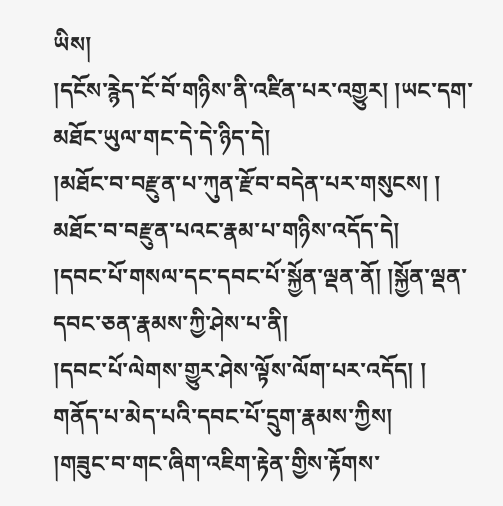ཡིས།
།དངོས་རྙེད་ངོ་བོ་གཉིས་ནི་འཛིན་པར་འགྱུར། །ཡང་དག་མཐོང་ཡུལ་གང་དེ་དེ་ཉིད་དེ།
།མཐོང་བ་བརྫུན་པ་ཀུན་རྫོབ་བདེན་པར་གསུངས། །
མཐོང་བ་བརྫུན་པའང་རྣམ་པ་གཉིས་འདོད་དེ།
།དབང་པོ་གསལ་དང་དབང་པོ་སྐྱོན་ལྡན་ནོ། །སྐྱོན་ལྡན་དབང་ཅན་རྣམས་ཀྱི་ཤེས་པ་ནི།
།དབང་པོ་ལེགས་གྱུར་ཤེས་ལྟོས་ལོག་པར་འདོད། །
གནོད་པ་མེད་པའི་དབང་པོ་དྲུག་རྣམས་ཀྱིས།
།གཟུང་བ་གང་ཞིག་འཇིག་རྟེན་གྱིས་རྟོགས་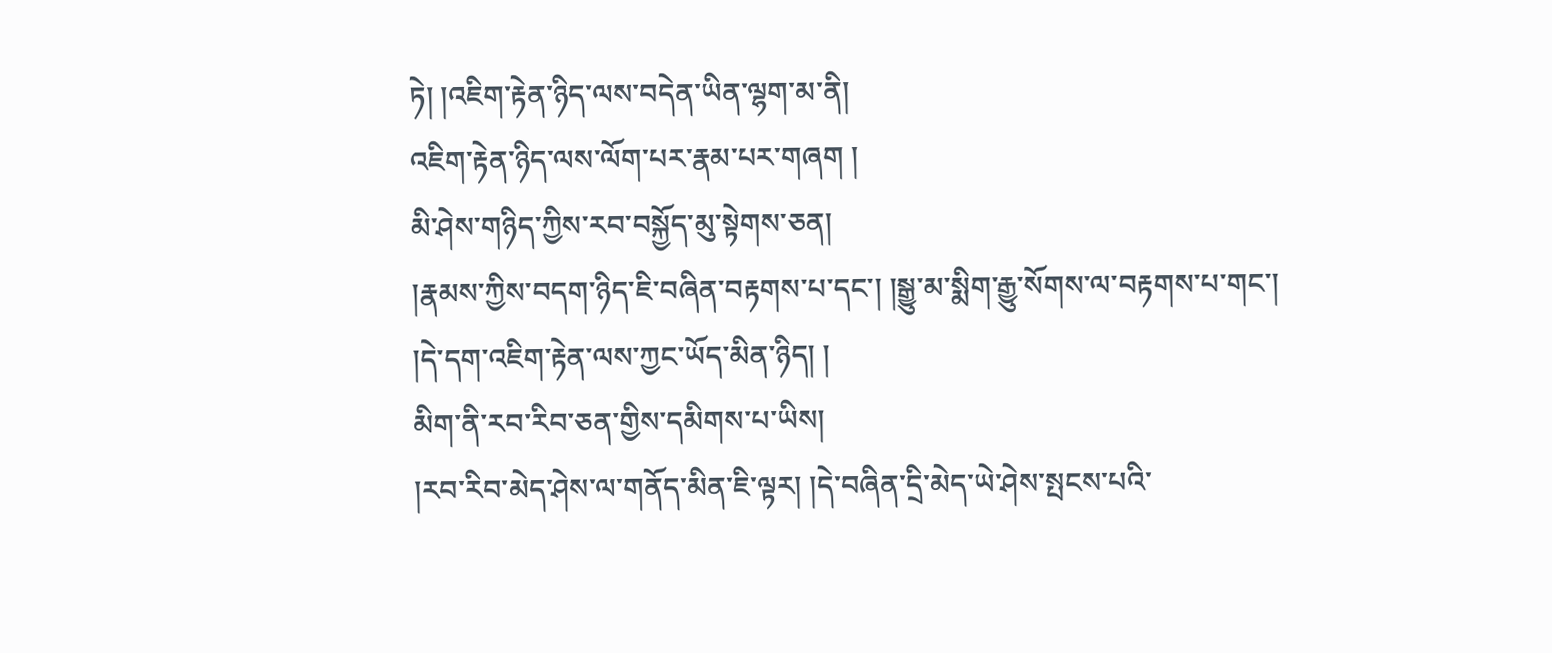ཏེ། །འཇིག་རྟེན་ཉིད་ལས་བདེན་ཡིན་ལྷག་མ་ནི།
འཇིག་རྟེན་ཉིད་ལས་ལོག་པར་རྣམ་པར་གཞག །
མི་ཤེས་གཉིད་ཀྱིས་རབ་བསྐྱོད་མུ་སྟེགས་ཅན།
།རྣམས་ཀྱིས་བདག་ཉིད་ཇི་བཞིན་བརྟགས་པ་དང་། །སྒྱུ་མ་སྨིག་རྒྱུ་སོགས་ལ་བརྟགས་པ་གང་།
།དེ་དག་འཇིག་རྟེན་ལས་ཀྱང་ཡོད་མིན་ཉིད། །
མིག་ནི་རབ་རིབ་ཅན་གྱིས་དམིགས་པ་ཡིས།
།རབ་རིབ་མེད་ཤེས་ལ་གནོད་མིན་ཇི་ལྟར། །དེ་བཞིན་དྲི་མེད་ཡེ་ཤེས་སྤངས་པའི་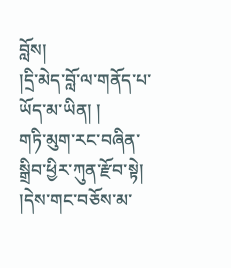བློས།
།དྲི་མེད་བློ་ལ་གནོད་པ་ཡོད་མ་ཡིན། །
གཏི་མུག་རང་བཞིན་སྒྲིབ་ཕྱིར་ཀུན་རྫོབ་སྟེ།
།དེས་གང་བཅོས་མ་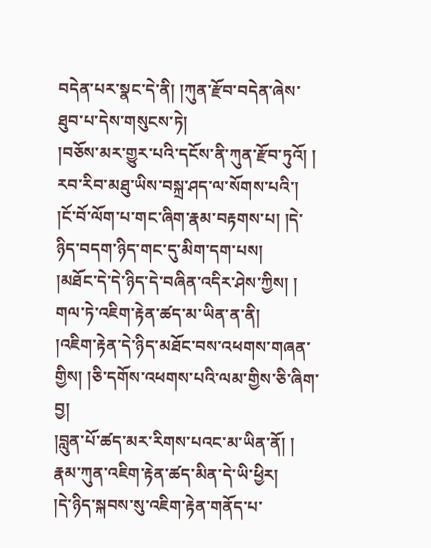བདེན་པར་སྣང་དེ་ནི། །ཀུན་རྫོབ་བདེན་ཞེས་ཐུབ་པ་དེས་གསུངས་ཏེ།
།བཅོས་མར་གྱུར་པའི་དངོས་ནི་ཀུན་རྫོབ་ཏུའོ། །
རབ་རིབ་མཐུ་ཡིས་བསྐྲ་ཤད་ལ་སོགས་པའི་།
།ངོ་བོ་ལོག་པ་གང་ཞིག་རྣམ་བརྟགས་པ། །དེ་ཉིད་བདག་ཉིད་གང་དུ་མིག་དག་པས།
།མཐོང་དེ་དེ་ཉིད་དེ་བཞིན་འདིར་ཤེས་ཀྱིས། །
གལ་ཏེ་འཇིག་རྟེན་ཚད་མ་ཡིན་ན་ནི།
།འཇིག་རྟེན་དེ་ཉིད་མཐོང་བས་འཕགས་གཞན་གྱིས། །ཅི་དགོས་འཕགས་པའི་ལམ་གྱིས་ཅི་ཞིག་བྱ།
།བླུན་པོ་ཚད་མར་རིགས་པའང་མ་ཡིན་ནོ། །
རྣམ་ཀུན་འཇིག་རྟེན་ཚད་མིན་དེ་ཡི་ཕྱིར།
།དེ་ཉིད་སྐབས་སུ་འཇིག་རྟེན་གནོད་པ་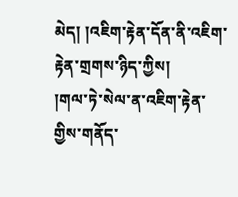མེད། །འཇིག་རྟེན་དོན་ནི་འཇིག་རྟེན་གྲགས་ཉིད་ཀྱིས།
།གལ་ཏེ་སེལ་ན་འཇིག་རྟེན་གྱིས་གནོད་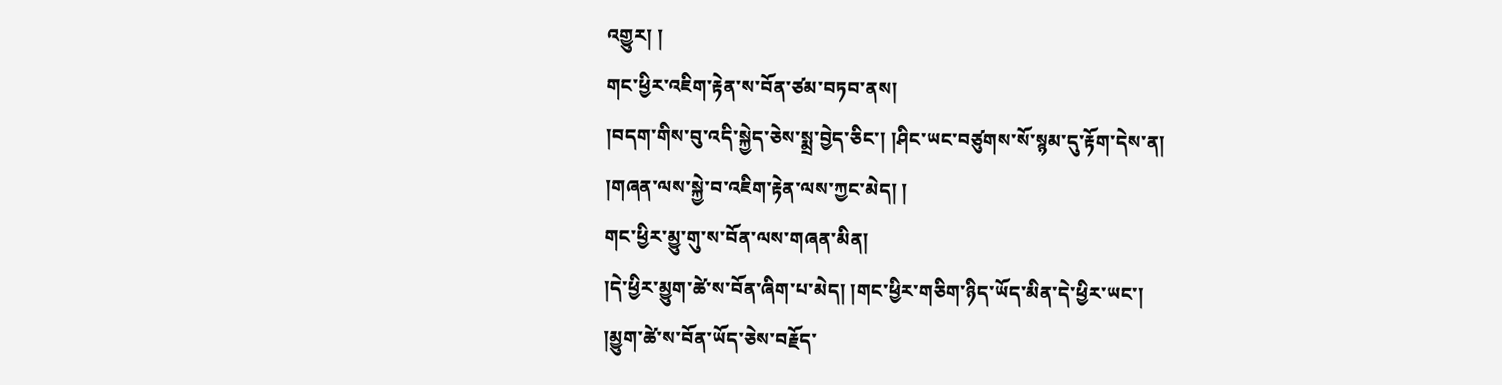འགྱུར། །
གང་ཕྱིར་འཇིག་རྟེན་ས་བོན་ཙམ་བཏབ་ནས།
།བདག་གིས་བུ་འདི་སྐྱེད་ཅེས་སྨྲ་བྱེད་ཅིང་། །ཤིང་ཡང་བཙུགས་སོ་སྙམ་དུ་རྟོག་དེས་ན།
།གཞན་ལས་སྐྱེ་བ་འཇིག་རྟེན་ལས་ཀྱང་མེད། །
གང་ཕྱིར་མྱུ་གུ་ས་བོན་ལས་གཞན་མིན།
།དེ་ཕྱིར་མྱུག་ཚེ་ས་བོན་ཞིག་པ་མེད། །གང་ཕྱིར་གཅིག་ཉིད་ཡོད་མིན་དེ་ཕྱིར་ཡང་།
།མྱུག་ཚེ་ས་བོན་ཡོད་ཅེས་བརྗོད་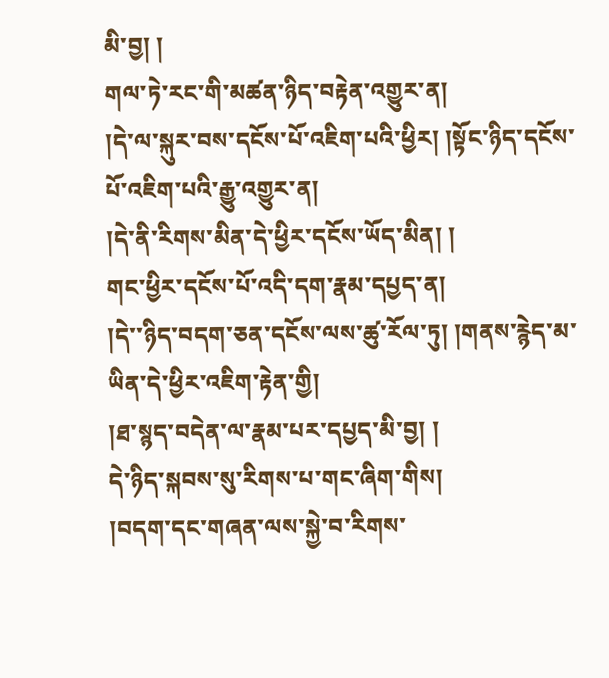མི་བྱ། །
གལ་ཏེ་རང་གི་མཚན་ཉིད་བརྟེན་འགྱུར་ན།
།དེ་ལ་སྐུར་བས་དངོས་པོ་འཇིག་པའི་ཕྱིར། །སྟོང་ཉིད་དངོས་པོ་འཇིག་པའི་རྒྱུ་འགྱུར་ན།
།དེ་ནི་རིགས་མིན་དེ་ཕྱིར་དངོས་ཡོད་མིན། །
གང་ཕྱིར་དངོས་པོ་འདི་དག་རྣམ་དཔྱད་ན།
།དེ་་ཉིད་བདག་ཅན་དངོས་ལས་ཚུ་རོལ་ཏུ། །གནས་རྙེད་མ་ཡིན་དེ་ཕྱིར་འཇིག་རྟེན་གྱི།
།ཐ་སྙད་བདེན་ལ་རྣམ་པར་དཔྱད་མི་བྱ། །
དེ་ཉིད་སྐབས་སུ་རིགས་པ་གང་ཞིག་གིས།
།བདག་དང་གཞན་ལས་སྐྱེ་བ་རིགས་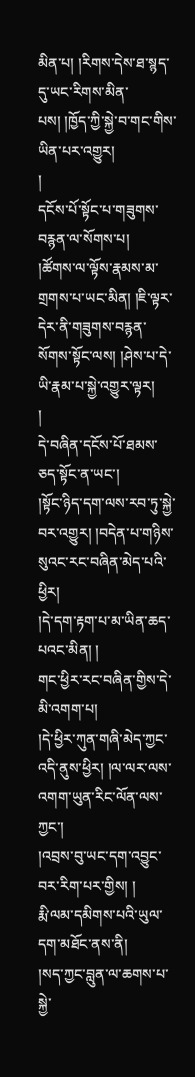མིན་པ། །རིགས་དེས་ཐ་སྙད་དུ་ཡང་རིགས་མིན་པས། །ཁྱོད་ཀྱི་སྐྱེ་བ་གང་གིས་ཡིན་པར་འགྱུར།
།
དངོས་པོ་སྟོང་པ་གཟུགས་བརྙན་ལ་སོགས་པ།
།ཚོགས་ལ་ལྟོས་རྣམས་མ་གྲགས་པ་ཡང་མིན། །ཇི་ལྟར་དེར་ནི་གཟུགས་བརྙན་སོགས་སྟོང་ལས། །ཤེས་པ་དེ་ཡི་རྣམ་པ་སྐྱེ་འགྱུར་ལྟར།
།
དེ་བཞིན་དངོས་པོ་ཐམས་ཅད་སྟོང་ན་ཡང་།
།སྟོང་ཉིད་དག་ལས་རབ་ཏུ་སྐྱེ་བར་འགྱུར། །བདེན་པ་གཉིས་སུའང་རང་བཞིན་མེད་པའི་ཕྱིར།
།དེ་དག་རྟག་པ་མ་ཡིན་ཆད་པའང་མིན། །
གང་ཕྱིར་རང་བཞིན་གྱིས་དེ་མི་འགག་པ།
།དེ་ཕྱིར་ཀུན་གཞི་མེད་ཀྱང་འདི་ནུས་ཕྱིར། །ལ་ལར་ལས་འགག་ཡུན་རིང་ལོན་ལས་ཀྱང་།
།འབྲས་བུ་ཡང་དག་འབྱུང་བར་རིག་པར་གྱིས། །
རྨི་ལམ་དམིགས་པའི་ཡུལ་དག་མཐོང་ནས་ནི།
།སད་ཀྱང་བླུན་ལ་ཆགས་པ་སྐྱེ་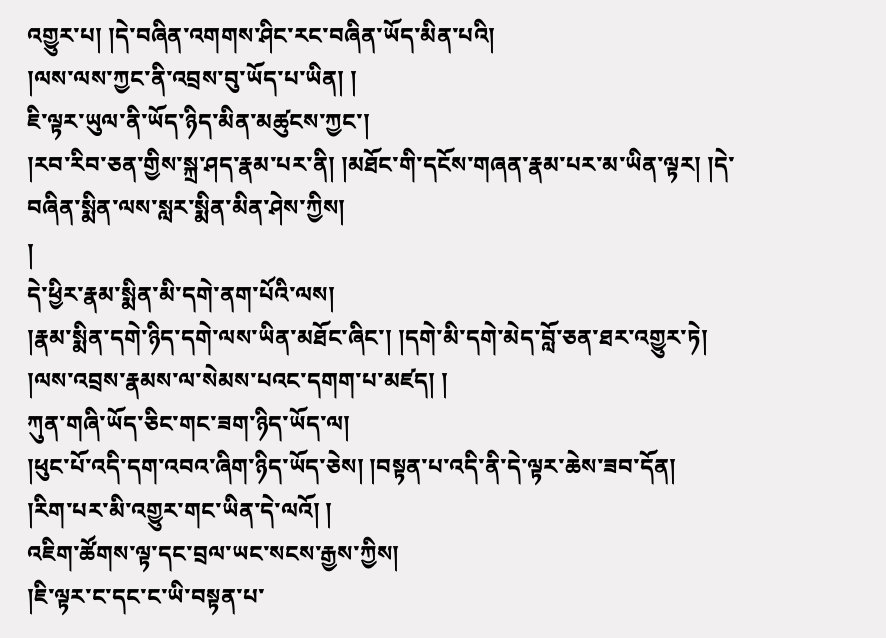འགྱུར་པ། །དེ་བཞིན་འགགས་ཤིང་རང་བཞིན་ཡོད་མིན་པའི།
།ལས་ལས་ཀྱང་ནི་འབྲས་བུ་ཡོད་པ་ཡིན། །
ཇི་ལྟར་ཡུལ་ནི་ཡོད་ཉིད་མིན་མཚུངས་ཀྱང་།
།རབ་རིབ་ཅན་གྱིས་སྐྲ་ཤད་རྣམ་པར་ནི། །མཐོང་གི་དངོས་གཞན་རྣམ་པར་མ་ཡིན་ལྟར། །དེ་བཞིན་སྨིན་ལས་སླར་སྨིན་མིན་ཤེས་ཀྱིས།
།
དེ་ཕྱིར་རྣམ་སྨིན་མི་དགེ་ནག་པོའི་ལས།
།རྣམ་སྨིན་དགེ་ཉིད་དགེ་ལས་ཡིན་མཐོང་ཞིང་། །དགེ་མི་དགེ་མེད་བློ་ཅན་ཐར་འགྱུར་ཏེ།
།ལས་འབྲས་རྣམས་ལ་སེམས་པའང་དགག་པ་མཛད། །
ཀུན་གཞི་ཡོད་ཅིང་གང་ཟག་ཉིད་ཡོད་ལ།
།ཕུང་པོ་འདི་དག་འབའ་ཞིག་ཉིད་ཡོད་ཅེས། །བསྟན་པ་འདི་ནི་དེ་ལྟར་ཆེས་ཟབ་དོན།
།རིག་པར་མི་འགྱུར་གང་ཡིན་དེ་ལའོ། །
འཇིག་ཚོགས་ལྟ་དང་བྲལ་ཡང་སངས་རྒྱས་ཀྱིས།
།ཇི་ལྟར་ང་དང་ང་ཡི་བསྟན་པ་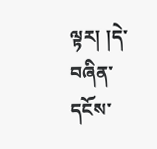ལྟར། །དེ་བཞིན་དངོས་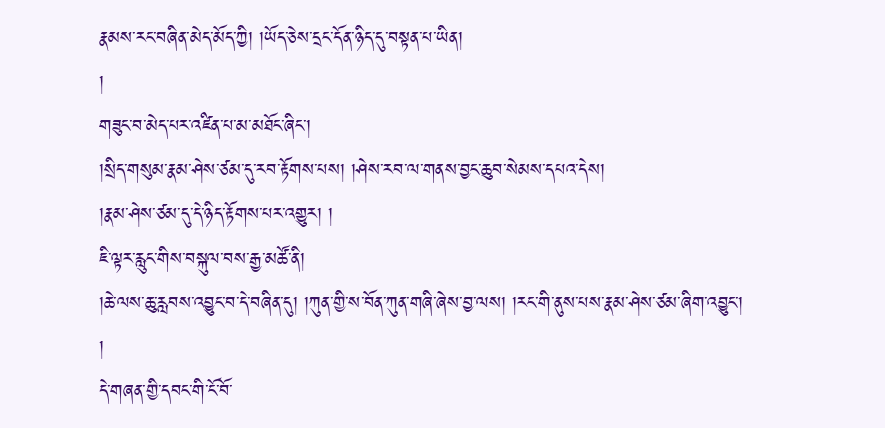རྣམས་རང་བཞིན་མེད་མོད་ཀྱི། །ཡོད་ཅེས་དྲང་དོན་ཉིད་དུ་བསྟན་པ་ཡིན།
།
གཟུང་བ་མེད་པར་འཛིན་པ་མ་མཐོང་ཞིང་།
།སྲིད་གསུམ་རྣམ་ཤེས་ཙམ་དུ་རབ་རྟོགས་པས། །ཤེས་རབ་ལ་གནས་བྱང་ཆུབ་སེམས་དཔའ་དེས།
།རྣམ་ཤེས་ཙམ་དུ་དེ་ཉིད་རྟོགས་པར་འགྱུར། །
ཇི་ལྟར་རླུང་གིས་བསྐུལ་བས་རྒྱ་མཚོ་ནི།
།ཆེ་ལས་ཆུ་རླབས་འབྱུང་བ་དེ་བཞིན་དུ། །ཀུན་གྱི་ས་བོན་ཀུན་གཞི་ཞེས་བྱ་ལས། །རང་གི་ནུས་པས་རྣམ་ཤེས་ཙམ་ཞིག་འབྱུང་།
།
དེ་གཞན་གྱི་དབང་གི་ངོ་བོ་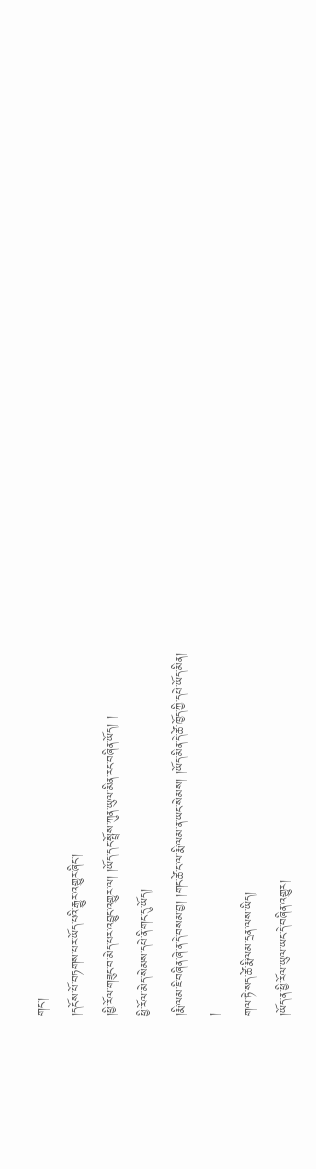གང་།
།དངོས་པོ་བཏགས་པར་ཡོད་པའི་རྒྱུར་འགྱུར་ཞིང་།
།ཕྱི་རོལ་གཟུང་བ་མེད་པར་འབྱུང་འགྱུར་ལ། །ཡོད་དང་སྤྲོས་ཀུན་ཡུལ་མིན་རང་བཞིན་ཡོད། །
ཕྱི་རོལ་མེད་སེམས་དཔེ་ནི་གང་དུ་ཡོད།
།རྨི་ལམ་ཇི་བཞིན་ཞེ་ན་དེ་བསམ་བྱ། །གང་ཚེ་ང་ལ་རྨི་ལམ་ན་ཡང་སེམས། །ཡོད་མིན་དེ་ཚེ་ཁྱོད་ཀྱི་དཔེ་ཡོད་མིན།
།
གལ་ཏེ་སད་ཚེ་རྨི་ལམ་དྲན་ལས་ཡིད།
།ཡོད་ན་ཕྱི་རོལ་ཡུལ་ཡང་དེ་བཞིན་འགྱུར།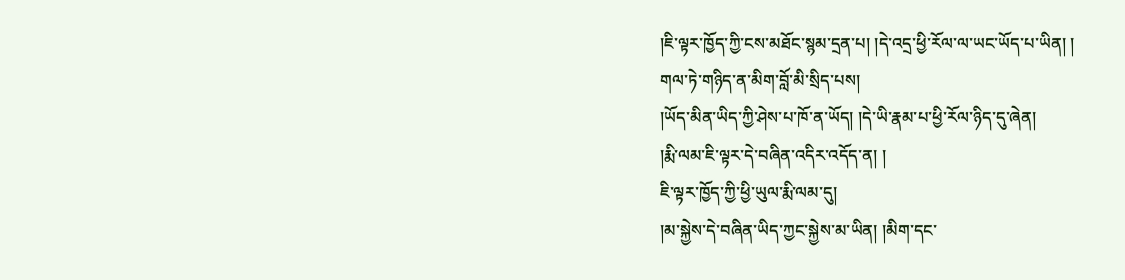།ཇི་ལྟར་ཁྱོད་ཀྱི་ངས་མཐོང་སྙམ་དྲན་པ། །དེ་འདྲ་ཕྱི་རོལ་ལ་ཡང་ཡོད་པ་ཡིན། །
གལ་ཏེ་གཉིད་ན་མིག་བློ་མི་སྲིད་པས།
།ཡོད་མིན་ཡིད་ཀྱི་ཤེས་པ་ཁོ་ན་ཡོད། །དེ་ཡི་རྣམ་པ་ཕྱི་རོལ་ཉིད་དུ་ཞེན།
།རྨི་ལམ་ཇི་ལྟར་དེ་བཞིན་འདིར་འདོད་ན། །
ཇི་ལྟར་ཁྱོད་ཀྱི་ཕྱི་ཡུལ་རྨི་ལམ་དུ།
།མ་སྐྱེས་དེ་བཞིན་ཡིད་ཀྱང་སྐྱེས་མ་ཡིན། །མིག་དང་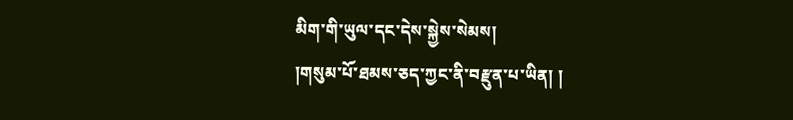མིག་གི་ཡུལ་དང་དེས་སྐྱེས་སེམས།
།གསུམ་པོ་ཐམས་ཅད་ཀྱང་ནི་བརྫུན་པ་ཡིན། །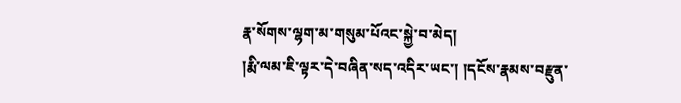རྣ་སོགས་ལྷག་མ་གསུམ་པོའང་སྐྱེ་བ་མེད།
།རྨི་ལམ་ཇི་ལྟར་དེ་བཞིན་སད་འདིར་ཡང་། །དངོས་རྣམས་བརྫུན་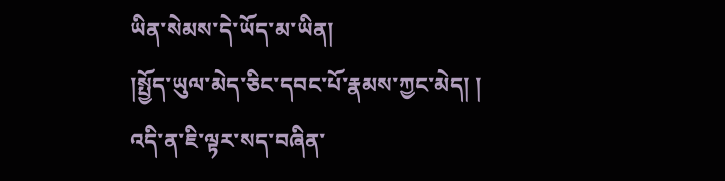ཡིན་སེམས་དེ་ཡོད་མ་ཡིན།
།སྤྱོད་ཡུལ་མེད་ཅིང་དབང་པོ་རྣམས་ཀྱང་མེད། །
འདི་ན་ཇི་ལྟར་སད་བཞིན་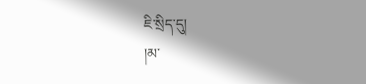ཇི་སྲིད་དུ།
།མ་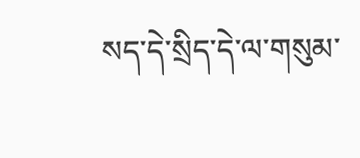སད་དེ་སྲིད་དེ་ལ་གསུམ་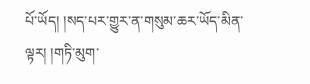པོ་ཡོད། །སད་པར་གྱུར་ན་གསུམ་ཆར་ཡོད་མིན་ལྟར། །གཏི་མུག་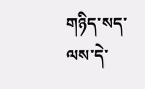གཉིད་སད་ལས་དེ་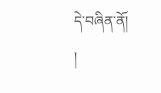དེ་བཞིན་ནོ།
།